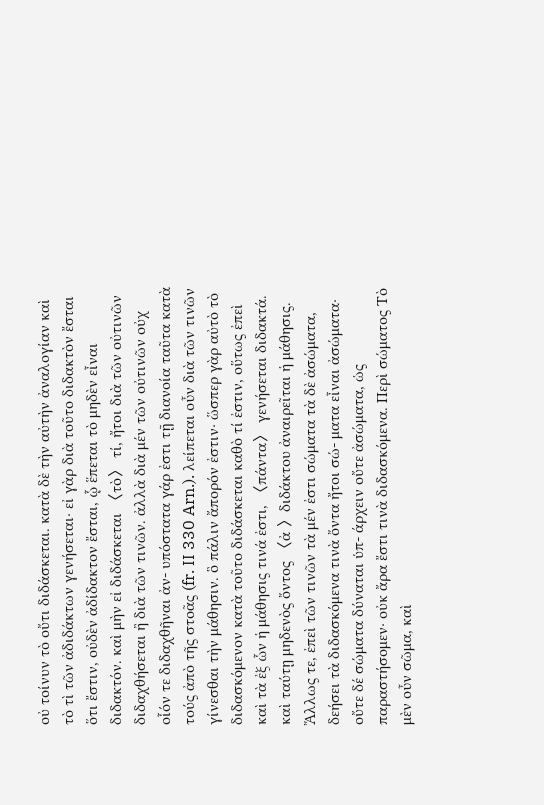οὐ τοίνυν τὸ οὔτι διδάσκεται. κατὰ δὲ τὴν αὐτὴν ἀναλογίαν καὶ τὸ τὶ τῶν ἀδιδάκτων γενήσεται· εἰ γὰρ διὰ τοῦτο διδακτὸν ἔσται ὅτι ἔστιν, οὐδὲν ἀδίδακτον ἔσται, ᾧ ἕπεται τὸ μηδὲν εἶναι διδακτόν. καὶ μὴν εἰ διδάσκεται 〈τὸ〉 τί, ἤτοι διὰ τῶν οὐτινῶν διδαχθήσεται ἢ διὰ τῶν τινῶν. ἀλλὰ διὰ μέν τῶν οὐτινῶν οὐχ οἷόν τε διδαχθῆναι ἀν- υπόστατα γάρ ἐστι τῇ διανοία ταῦτα κατὰ τούς ἀπὸ τῆς στοᾶς (fr. II 330 Arn.). λείπεται οὖν διὰ τῶν τινῶν γίνεσθαι τὴν μάθησιν. ὃ πάλιν ἄπορόν ἐστιν· ὥσπερ γὰρ αὐτὸ τὸ διδασκόμενον κατὰ τοῦτο διδάσκεται καθὸ τί ἐστιν, οὕτως ἐπεὶ καὶ τὰ ἐξ ὧν ἡ μάθησις τινά ἐστι, 〈πάντα〉 γενήσεται διδακτά. καὶ ταύτῃ μηδενὸς ὄντος 〈ἀ 〉διδάκτου ἀναιρεῖται ἡ μάθησις. Ἄλλως τε, ἐπεὶ τῶν τινῶν τὰ μέν ἐστι σώματα τὰ δὲ ἀσώματα, δεήσει τὰ διδασκόμενα τινὰ ὄντα ἤτοι σώ- ματα εἶναι ἀσώματα· οὔτε δέ σώματα δύναται ὑπ- άρχειν οὔτε ἀσώματα, ὡς παραστήσομεν· οὐκ ἄρα ἔστι τινὰ διδασκόμενα. Περὶ σώματος Τὸ μὲν οὖν σῶμα, καὶ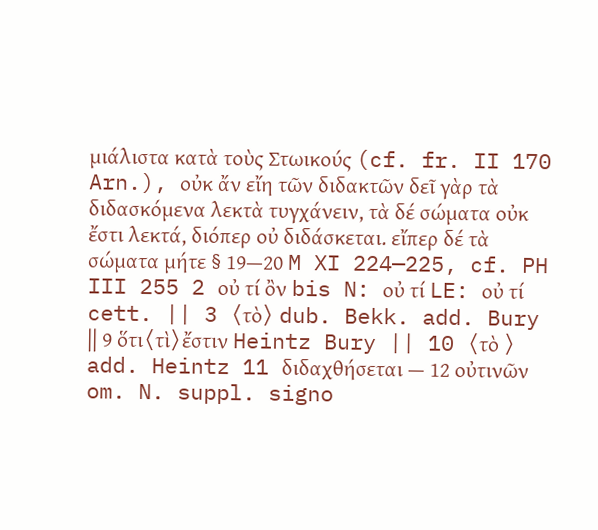μιάλιστα κατὰ τοὺς Στωικούς (cf. fr. II 170 Arn.), οὐκ ἄν εἴη τῶν διδακτῶν δεῖ γὰρ τὰ διδασκόμενα λεκτὰ τυγχάνειν, τὰ δέ σώματα οὐκ ἔστι λεκτά, διόπερ οὐ διδάσκεται. εἴπερ δέ τὰ σώματα μήτε § 19—20 M XI 224—225, cf. PH III 255 2 οὐ τί ὂν bis N: οὐ τί LE: οὐ τί cett. || 3 〈τὸ〉 dub. Bekk. add. Bury || 9 ὅτι〈τὶ〉ἔστιν Heintz Bury || 10 〈τὸ 〉 add. Heintz 11 διδαχθήσεται — 12 οὐτινῶν om. N. suppl. signo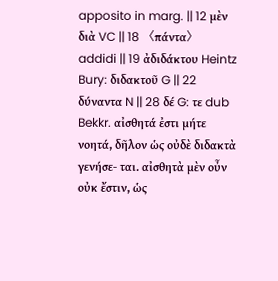apposito in marg. || 12 μὲν διὰ VC || 18 〈πάντα〉 addidi || 19 ἀδιδάκτου Heintz Bury: διδακτοῦ G || 22 δύναντα N || 28 δέ G: τε dub Bekkr. αἰσθητά ἐστι μήτε νοητά, δῆλον ὡς οὐδὲ διδακτὰ γενήσε- ται. αἰσθητὰ μὲν οὖν οὐκ ἔστιν, ὡς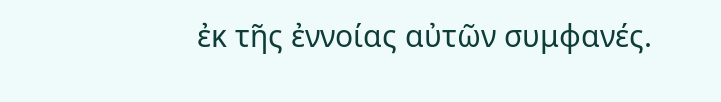ἐκ τῆς ἐννοίας αὐτῶν συμφανές.